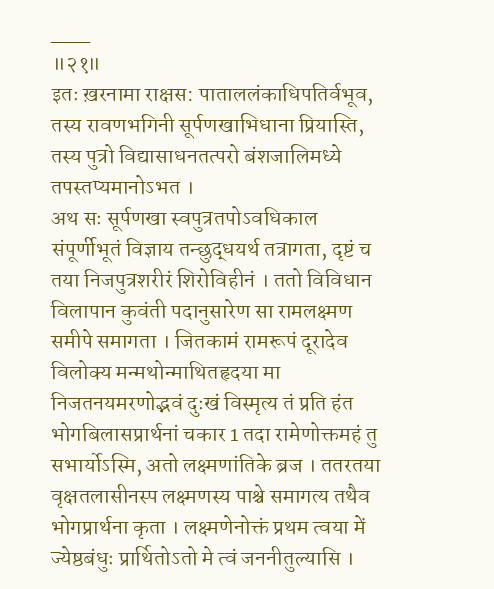___
॥२१॥
इतः ख़रनामा राक्षस: पाताललंकाधिपतिर्वभूव, तस्य रावणभगिनी सूर्पणखाभिधाना प्रियास्ति, तस्य पुत्रो विद्यासाधनतत्परो बंशजालिमध्ये तपस्तप्यमानोऽभत ।
अथ सः सूर्पणखा स्वपुत्रतपोऽवधिकाल संपूर्णीभूतं विज्ञाय तन्छुद्धयर्थ तत्रागता, दृष्टं च तया निजपुत्रशरीरं शिरोविहीनं । ततो विविधान विलापान कुवंती पदानुसारेण सा रामलक्ष्मण समीपे समागता । जितकामं रामरूपं दूरादेव विलोक्य मन्मथोन्माथितहृदया मा निजतनयमरणोद्भवं दुःखं विस्मृत्य तं प्रति हंत भोगबिलासप्रार्थनां चकार 1 तदा रामेणोक्तमहं तु सभार्योऽस्मि, अतो लक्ष्मणांतिके ब्रज । ततरतया वृक्षतलासीनस्प लक्ष्मणस्य पाश्चे समागत्य तथैव भोगप्रार्थना कृता । लक्ष्मणेनोक्तं प्रथम त्वया में ज्येष्ठबंधुः प्रार्थितोऽतो मे त्वं जननीतुल्यासि ।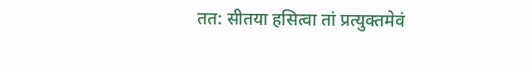तत: सीतया हसित्वा तां प्रत्युक्तमेवं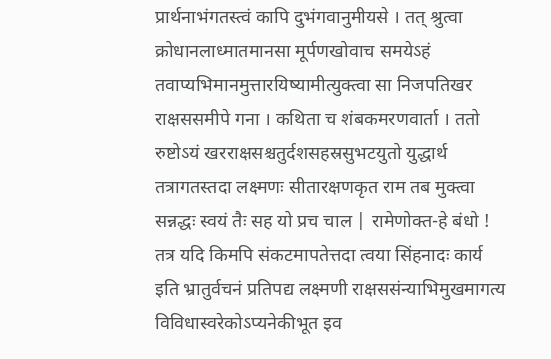प्रार्थनाभंगतस्त्वं कापि दुभंगवानुमीयसे । तत् श्रुत्वा क्रोधानलाध्मातमानसा मूर्पणखोवाच समयेऽहं तवाप्यभिमानमुत्तारयिष्यामीत्युक्त्वा सा निजपतिखर राक्षससमीपे गना । कथिता च शंबकमरणवार्ता । ततो रुष्टोऽयं खरराक्षसश्चतुर्दशसहस्रसुभटयुतो युद्धार्थ तत्रागतस्तदा लक्ष्मणः सीतारक्षणकृत राम तब मुक्त्वा सन्नद्धः स्वयं तैः सह यो प्रच चाल | रामेणोक्त-हे बंधो ! तत्र यदि किमपि संकटमापतेत्तदा त्वया सिंहनादः कार्य इति भ्रातुर्वचनं प्रतिपद्य लक्ष्मणी राक्षससंन्याभिमुखमागत्य विविधास्वरेकोऽप्यनेकीभूत इव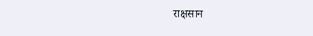राक्षसान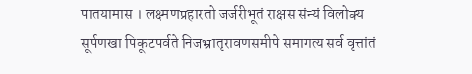पातयामास । लक्ष्मणप्रहारतो जर्जरीभूतं राक्षस संन्यं विलोक्य सूर्पणखा पिकूटपर्वते निजभ्रातृरावणसमीपे समागत्य सर्व वृत्तांतं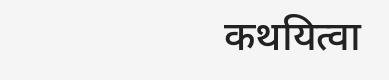कथयित्वा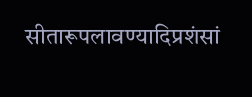सीतारूपलावण्यादिप्रशंसां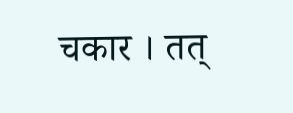चकार । तत्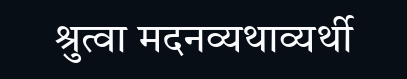श्रुत्वा मदनव्यथाव्यर्थी